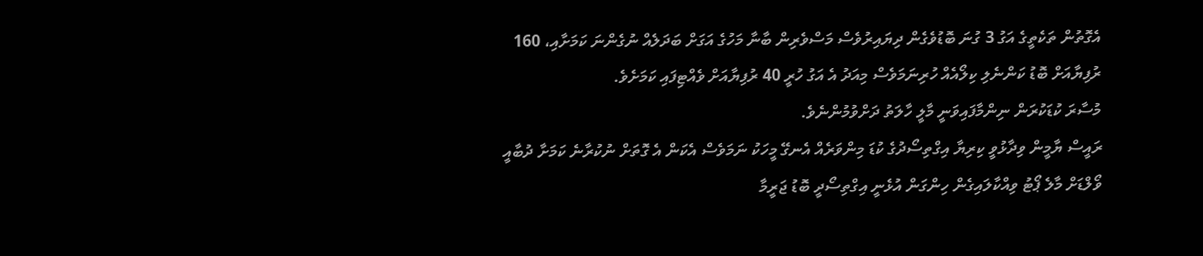އެގޮތުން ތަކެތީގެ އަގު 3 ގުނަ ބޮޑުވެގެން ދިޔައިރުވެސް މަސްވެރިން ބާނާ މަހުގެ އަގަށް ބަދަލެއް ނުގެންނަ ކަމަށާއި، 160 ރުފިޔާއަށް ބޮޑު ކަންނެލި ކިލޯއެއް ހުރިނަމަވެސް މިއަދު އެ އަގު ހުރީ 40 ރުފިޔާއަށް ވެއްޓިފައި ކަމަށެވެ.
މުސާރަ ކުޑަކުރަން ނިންމާފައިވަނީ މާލީ ހާލަތު ދަށްވުމުންނެވެ.
ރައީސް ޔާމީން ވިދާޅުވީ ކިރިޔާ އިގްތިސޯދުގެ ކުޑަ މިންވަރެއް އެނގޭ މީހަކު ނަމަވެސް އެކަން އެ ގޮތަށް ނުކުރާނެ ކަމަށާ ދުބާއީ ވޯލްޑަށް މާލެ ޕޯޓު ވިއްކާލައިގެން ހިންގަން އުޅެނީ އިގްތިސޯދީ ބޮޑު ޖަރީމާ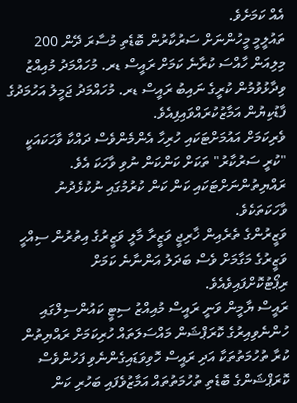އެއް ކަމަށެވެ.
ތައުލީމީ މީހުންނަށް ސަރުކާރުން ބޮޑެތި މުސާރަ ދޭން 200 މިލިއަން ހާއްސަ ކުރާނެ ކަމަށް ރައީސް ޑރ. މުހައްމަދު މުއިއްޒު ވިދާޅުވުމުން ކުރީގެ ނައިބު ރައީސް ޑރ. މުހައްމަދު ޖަމީލު އަހުމަދުގެ ފާޑުކިޔުން އަމާޒުކުރައްވައިފިއެވެ.
ވެރިކަމަށް އައުމަށްޓަކައި ހުރިހާ އެންމެންވެސް ދައްކާ ވާހަކައަކީ "ކުރީ ސަރުކާރު" ތަކަށް ކަންކަން ނުވި ވާހަކަ އެވެ. ރައްޔިތުންނަށްޓަކައި ކަން ކަން ކުރުމުގައި ނުކުޅެދުނު ވާހަކަތަކެވެ.
ވަޒީރުންގެ ތެރެއިން ޚާރިޖީ ވަޒީރާ މާލީ ވަޒީރުގެ އިތުރުން ސިއްހީ ވަޒީރުގެ މަގާމަށް ވެސް ބަދަލު އަންނާނެ ކަމަށް ރިޕޯޓުކޮށްފައިވެއެވެ.
ރައީސް ޔާމީން ވަނީ ރައީސް މުއިއްޒު ސިޓީ ކައުންސިލްގައި ހުންނެވިއިރުގެ ކޮރަޕްޝަން މައްސަލަތައް ހުރިކަމަށް ރައްޔިތުން ކުރާ ތުހުމަތުތަކާ އަދި ރައީސް ހޮވިވަޑައިގެންނެވި ފަހުންވެސް ކޮރަޕްޝަންގެ ބޮޑެތި ތުހުމަތުތައް އަމާޒުވެފައި ބަހުރި ކަން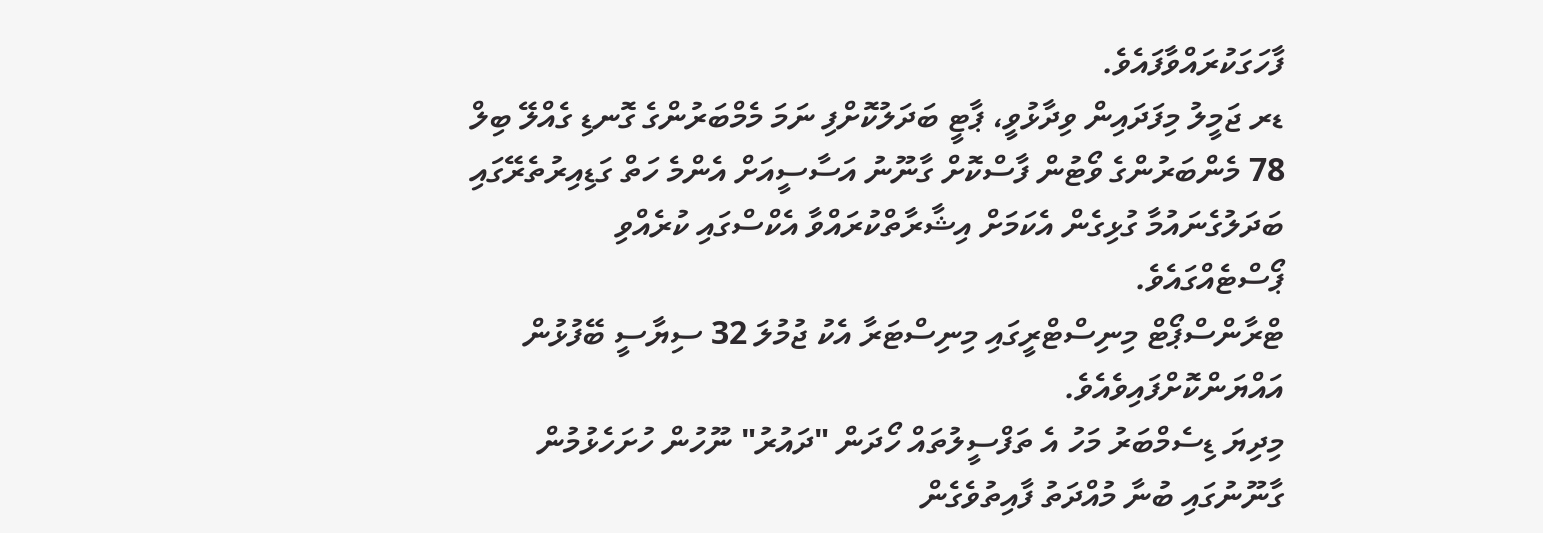ފާހަގަކުރައްވާފައެވެ.
ޑރ ޖަމީލު މިފަދައިން ވިދާޅުވީ، ޕާޓީ ބަދަލުކޮށްފި ނަމަ މެމްބަރުންގެ ގޮނޑި ގެއްލޭ ބިލް 78 މެންބަރުންގެ ވޯޓުން ފާސްކޮށް ގާނޫނު އަސާސީއަށް އެންމެ ހަތް ގަޑިއިރުތެރޭގައި ބަދަލުގެނައުމާ ގުޅިގެން އެކަމަށް އިޝާރާތްކުރައްވާ އެކްސްގައި ކުރެއްވި ޕޯސްޓެއްގައެވެ.
ޓްރާންސްޕޯޓް މިނިސްޓްރީގައި މިނިސްޓަރާ އެކު ޖުމުލަ 32 ސިޔާސީ ބޭފުޅުން އައްޔަންކޮށްފައިވެއެވެ.
މިދިޔަ ޑިސެމްބަރު މަހު އެ ތަފްސީލުތައް ހޯދަން "ދައުރު" ނޫހުން ހުށަހެޅުމުން ގާނޫނުގައި ބުނާ މުއްދަތު ފާއިތުވެގެން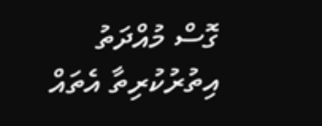ގޮސް މުއްދަތު އިތުރުކުރިތާ އެތައް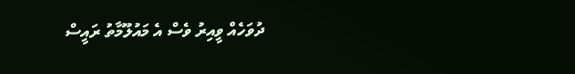ދުވަހެއް ވީއިރު ވެސް އެ މައުލޫމާތު ރައީސް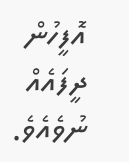އޮފީހުން ދީފައެއް ނުވެއެވެ.